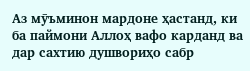Аз мӯъминон мардоне ҳастанд, ки ба паймони Аллоҳ вафо карданд ва дар сахтию душвориҳо сабр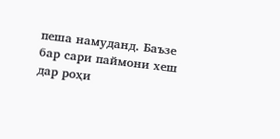пеша намуданд. Баъзе бар сари паймони хеш дар роҳи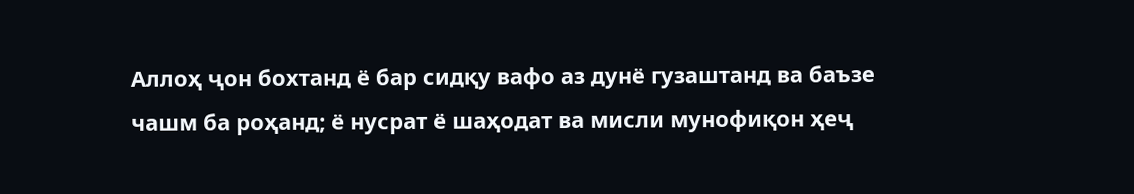Аллоҳ ҷон бохтанд ё бар сидқу вафо аз дунё гузаштанд ва баъзе чашм ба роҳанд; ё нусрат ё шаҳодат ва мисли мунофиқон ҳеҷ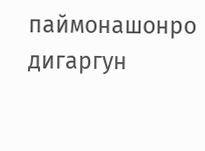паймонашонро дигаргун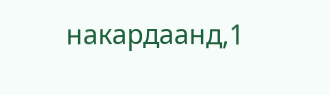накардаанд,1